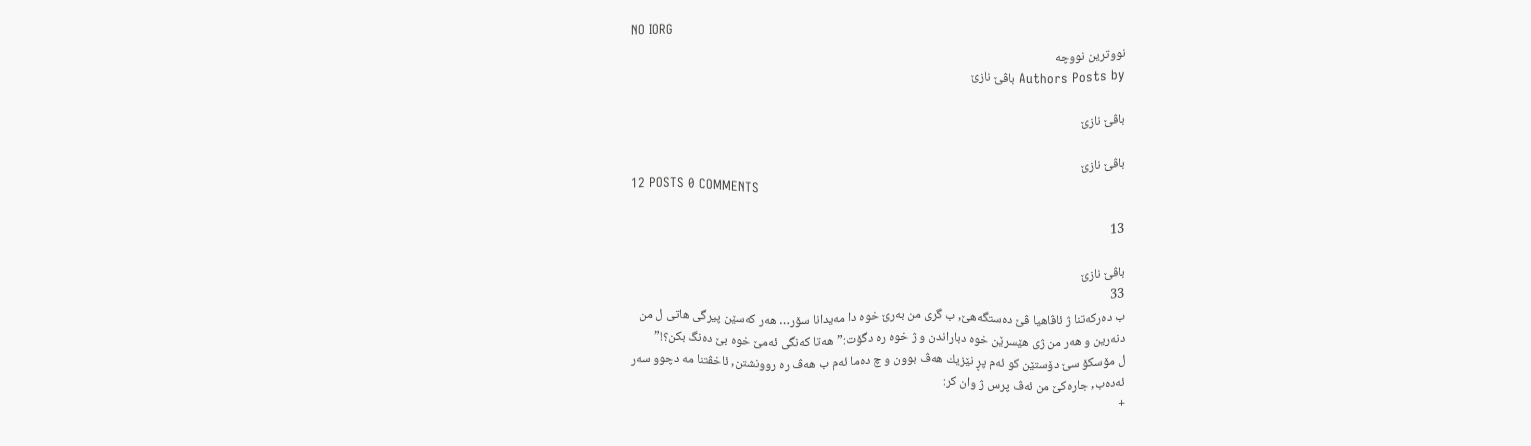NO IORG
نووترين نووچه
Authors Posts by باڤێ نازێ

باڤێ نازێ

باڤێ نازێ
12 POSTS 0 COMMENTS

13

باڤێ نازێ
33
ب ده‌ركه‌تنا ژ ئاڤاهیا ڤێ ده‌ستگه‌هێ, ب گری من به‌رێ خوه‌ دا مه‌یدانا سۆر… هه‌ر كه‌سێن پیرگی هاتی ل من
دنه‌رین و هه‌ر من ژی هێسرێن خوه‌ دباراندن و ژ خوه‌ ره‌ دگۆت:”هه‌تا كه‌نگی ئه‌مێ خوه‌ بێ ده‌نگ بكن؟!”
ل مۆسكۆ سێ دۆستێن كو ئه‌م پڕ نێزیك هه‌ڤ بوون و چ ده‌ما ئه‌م ب هه‌ڤ ره‌ روونشتن, ئاخڤتنا مه‌ دچوو سه‌ر
ئه‌ده‌ب, جاره‌كێ من ئه‌ڤ پرس ژ وان كر:
+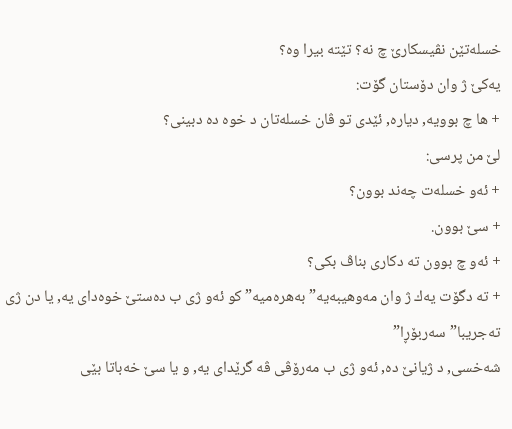خسله‌تێن نڤیسكارێ چ نه‌؟ تێته‌ بیرا وه‌؟
یه‌كێ ژ وان دۆستان گۆت:
+ ها چ بوویه‌, دیاره‌, ئێدی تو ڤان خسله‌تان د خوه‌ ده‌ دبینی؟
لێ من پرسی:
+ ئه‌و خسله‌ت چه‌ند بوون؟
+ سێ بوون.
+ ئه‌و چ بوون ته‌ دكاری بناڤ بكی؟
+ ته‌ دگۆت یه‌ك ژ وان مه‌وهیبه‌یه‌”به‌هره‌میه‌” كو ئه‌و ژی ب ده‌ستێ خوه‌دای یه‌, یا دن ژی ته‌جریبا”سه‌ربۆڕا”
شه‌خسی, د ژیانێ ده‌, ئه‌و ژی ب مه‌رۆڤی ڤه‌ گرێدای یه‌, و یا سێ خه‌باتا بێی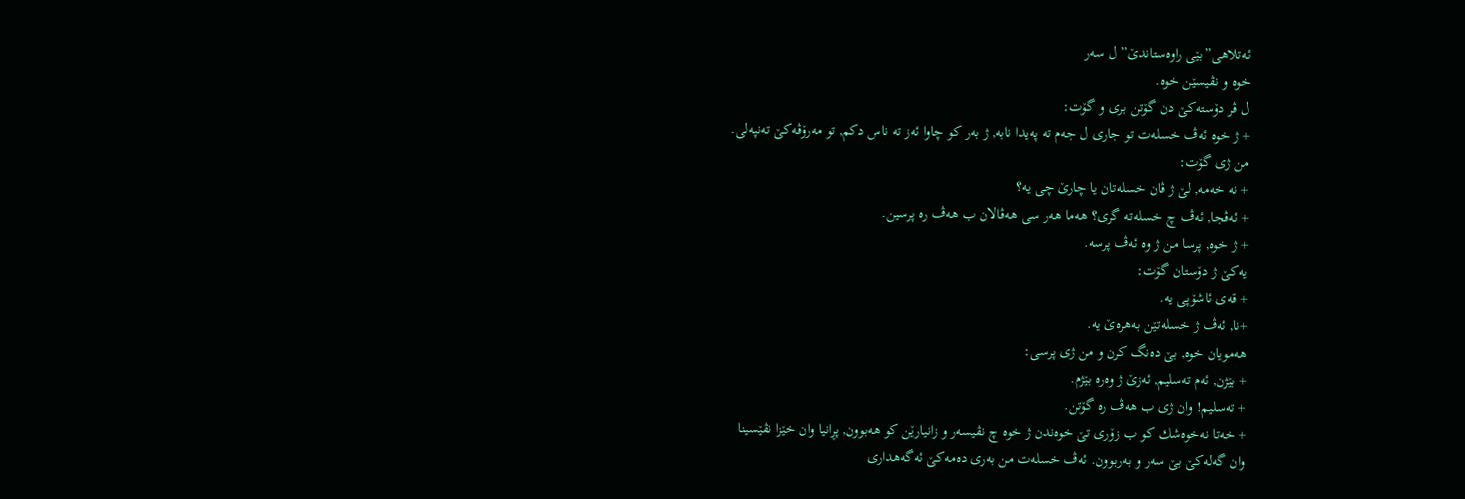ئه‌تلاهی”بێی راوه‌ستاندێ” ل سه‌ر
خوه‌ و نڤیسێن خوه‌.
ل ڤر دۆسته‌كێ دن گۆتن بری و گۆت:
+ ژ خوه‌ ئه‌ڤ خسله‌ت تو جاری ل جه‌م ته‌ په‌یدا نابه‌, ژ به‌ر كو چاوا ئه‌ز ته‌ ناس دكم, تو مه‌رۆڤه‌كێ ته‌نپه‌لی.
من ژی گۆت:
+ نه‌ خه‌مه‌, لێ ژ ڤان خسله‌تان یا چارێ چی یه‌؟
+ ئه‌ڤجا, ئه‌ڤ چ خسله‌ته‌ گری؟ هه‌ما هه‌ر سی هه‌ڤالان ب هه‌ڤ ره‌ پرسین.
+ ژ خوه‌, پرسا من ژ وه‌ ئه‌ڤ پرسه‌.
یه‌كێ ژ دۆستان گۆت:
+ قه‌ی ئاشۆپی یه‌.
+نا, ئه‌ڤ ژ خسله‌تێن به‌هره‌ێ یه‌.
هه‌مویان خوه‌, بێ ده‌نگ كرن و من ژی پرسی:
+ بێژن, ئه‌م ته‌سلیم, ئه‌زێ ژ وه‌ره‌ بێژم.
+ ته‌سلیم! وان ژی ب هه‌ڤ ره‌ گۆتن.
+ خه‌تا نه‌خوه‌شك كو ب زۆری تێ خوه‌ندن ژ خوه‌ چ نڤیسه‌ر و زانیارێن كو هه‌بوون, پڕانیا وان خێزا نڤێسینا
وان گه‌له‌كێ بێ سه‌ر و به‌ربوون. ئه‌ڤ خسله‌ت من به‌ری ده‌مه‌كێ ئه‌گه‌هداری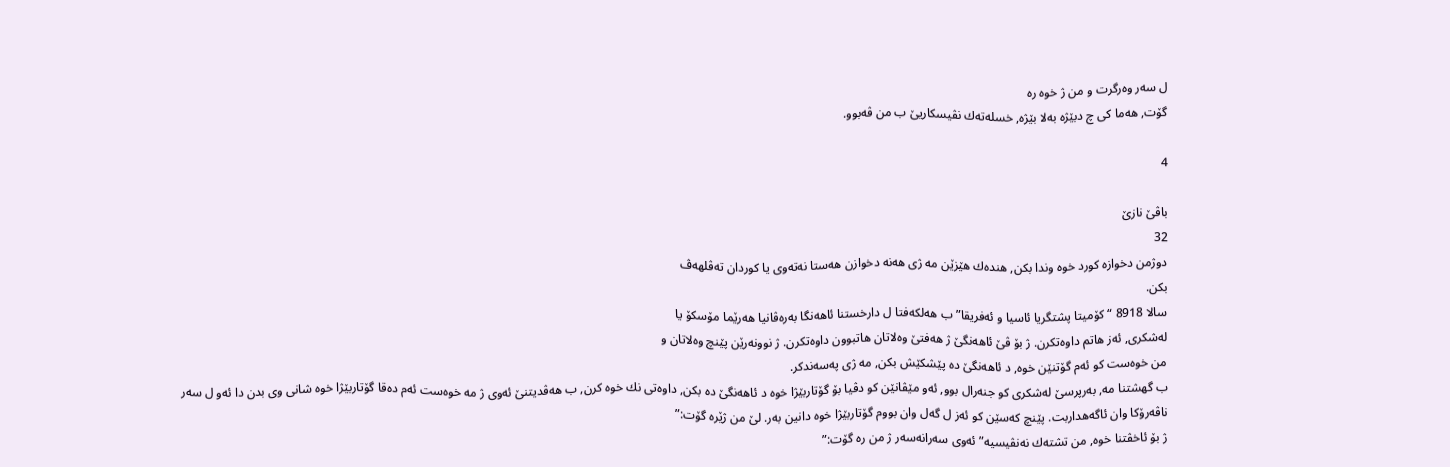ل سه‌ر وه‌رگرت و من ژ خوه‌ ره‌
گۆت, هه‌ما كی چ دبێژه‌ به‌لا بێژه‌, خسله‌ته‌ك نڤیسكاریێ ب من ڤه‌بوو.

4

باڤێ نازێ
32
دوژمن دخوازه‌ كورد خوه‌ وندا بكن, هنده‌ك هێزێن مه‌ ژی هه‌نه‌ دخوازن هه‌ستا نه‌ته‌وی یا كوردان ته‌ڤلهه‌ڤ
بكن.
سالا 8918 “كۆمیتا پشتگریا ئاسیا و ئه‌فریقا” ب هه‌لكه‌فتا ل دارخستنا ئاهه‌نگا به‌ره‌ڤانیا هه‌رێما مۆسكۆ یا
له‌شكری, ئه‌ز هاتم داوه‌تكرن. ژ بۆ ڤێ ئاهه‌نگێ ژ هه‌فتێ وه‌لاتان هاتبوون داوه‌تكرن. ژ نوونه‌رێن پێنچ وه‌لاتان و
من خوه‌ست كو ئه‌م گۆتنێن خوه‌, د ئاهه‌نگێ ده‌ پێشكێش بكن, مه‌ ژی په‌سه‌ندكر.
ب گهشتنا مه‌, به‌رپرسێ له‌شكری كو جنه‌رال بوو, ئه‌و مێڤانێن كو دڤیا بۆ گۆتاربێژا خوه‌ د ئاهه‌نگێ ده‌ بكن, داوه‌تی نك خوه‌ كرن, ب هه‌ڤدیتنێ ئه‌وی ژ مه‌ خوه‌ست ئه‌م ده‌قا گۆتاربێژا خوه‌ شانی وی بدن دا ئه‌و ل سه‌ر ناڤه‌رۆكا وان ئاگه‌هداربت. پێنچ كه‌سێن كو ئه‌ز ل گه‌ل وان بووم گۆتاربێژا خوه‌ دانین به‌ر. لێ من ژێره‌ گۆت:”
ژ بۆ ئاخڤتنا خوه‌, من تشته‌ك نه‌نڤیسیه‌” ئه‌وی سه‌رانه‌سه‌ر ژ من ره‌ گۆت:”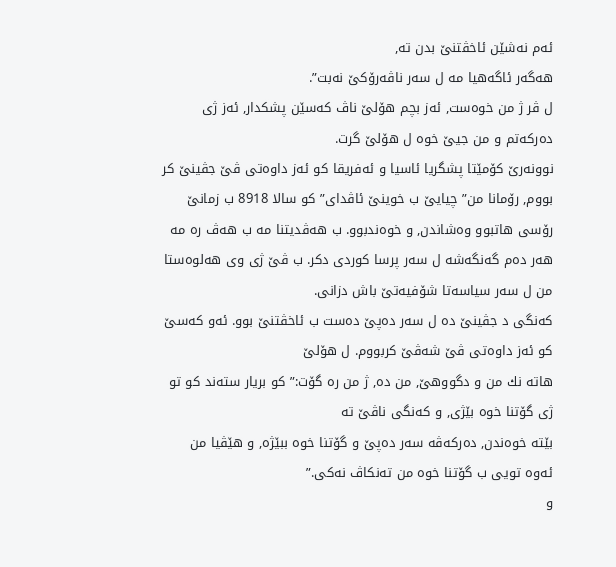ئه‌م نه‌شێن ئاخڤتنێ بدن ته‌,
هه‌گه‌ر ئاگه‌هیا مه‌ ل سه‌ر ناڤه‌رۆكێ نه‌بت”.
ل ڤر ژ من خوه‌ست, ئه‌ز بچم هۆلێ ناڤ كه‌سێن پشكدار, ئه‌ز ژی ده‌ركه‌تم و من جیێ خوه‌ ل هۆلێ گرت.
نوونه‌رێ كۆمێتا پشگریا ئاسیا و ئه‌فریقا كو ئه‌ز داوه‌تی ڤێ جڤینێ كر بووم, رۆمانا من”چیایێ ب خوینێ ئاڤدای” كو سالا 8918 ب زمانێ رۆسی هاتبوو وه‌شاندن, و خوه‌ندبوو. ب هه‌ڤدیتنا مه‌ ب هه‌ڤ ره‌ مه‌ هه‌ر ده‌م گه‌نگه‌شه‌ ل سه‌ر پرسا كوردی دكر. ب ڤێ ژی وی هه‌لوه‌ستا من ل سه‌ر سیاسه‌تا شۆفیه‌تێ باش دزانی.
كه‌نگی د جڤینێ ده‌ ل سه‌ر ده‌پێ ده‌ست ب ئاخڤتنێ بوو. ئه‌و كه‌سێ كو ئه‌ز داوه‌تی ڤێ شه‌ڤێ كربووم. ل هۆلێ
هاته‌ نك من و دگووهێ, من ده‌, ژ من ره‌ گۆت:” كو بریار سته‌ند كو تو ژی گۆتنا خوه‌ بێژی, و كه‌نگی ناڤێ ته‌
بێته‌ خوه‌ندن, ده‌ركه‌ڤه‌ سه‌ر ده‌پێ و گۆتنا خوه‌ ببێژه‌, و هێڤیا من ئه‌وه‌ تویی ب گۆتنا خوه‌ من ته‌نكاڤ نه‌كی.”
و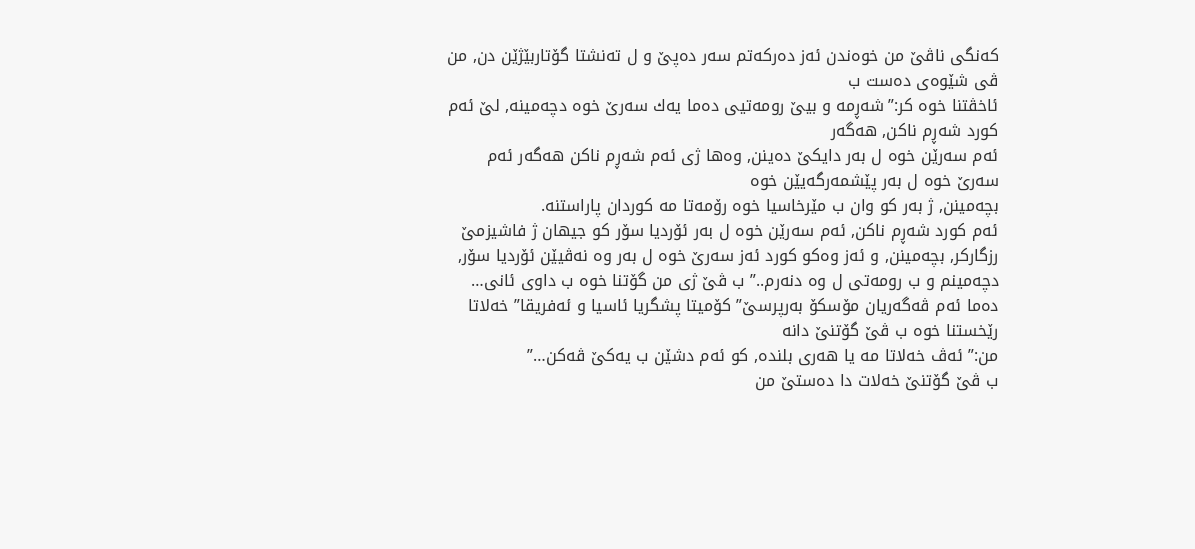كه‌نگی ناڤێ من خوه‌ندن ئه‌ز ده‌ركه‌تم سه‌ر ده‌پێ و ل ته‌نشتا گۆتاربێژێن دن, من ڤی شێوه‌ی ده‌ست ب
ئاخڤتنا خوه‌ كر:”شه‌ڕمه‌ و بیێ رومه‌تیی ده‌ما یه‌ك سه‌رێ خوه‌ دچه‌مینه‌, لێ ئه‌م كورد شه‌ڕم ناكن, هه‌گه‌ر
ئه‌م سه‌رێن خوه‌ ل به‌ر دایكێ ده‌ینن, وه‌ها ژی ئه‌م شه‌ڕم ناكن هه‌گه‌ر ئه‌م سه‌رێ خوه‌ ل به‌ر پێشمه‌رگه‌یێن خوه‌
بچه‌مینن, ژ به‌ر كو وان ب مێرخاسیا خوه‌ رۆمه‌تا مه‌ كوردان پاراستنه‌.
ئه‌م كورد شه‌ڕم ناكن, ئه‌م سه‌رێن خوه‌ ل به‌ر ئۆردیا سۆر كو جیهان ژ فاشیزمێ رزگاركر, بچه‌مینن, و ئه‌ز وه‌كو كورد ئه‌ز سه‌رێ خوه‌ ل به‌ر وه‌ نه‌ڤیێن ئۆردیا سۆر, دچه‌مینم و ب رومه‌تی ل وه‌ دنه‌رم..” ب ڤێ ژی من گۆتنا خوه‌ ب داوی ئانی…
ده‌ما ئه‌م ڤه‌گه‌ریان مۆسكۆ به‌رپرسێ” كۆمیتا پشگریا ئاسیا و ئه‌فریقا” خه‌لاتا رێخستنا خوه‌ ب ڤێ گۆتنێ دانه‌
من:” ئه‌ڤ خه‌لاتا مه‌ یا هه‌ری بلنده‌, كو ئه‌م دشێن ب یه‌كێ ڤه‌كن…”
ب ڤێ گۆتنێ خه‌لات دا ده‌ستێ من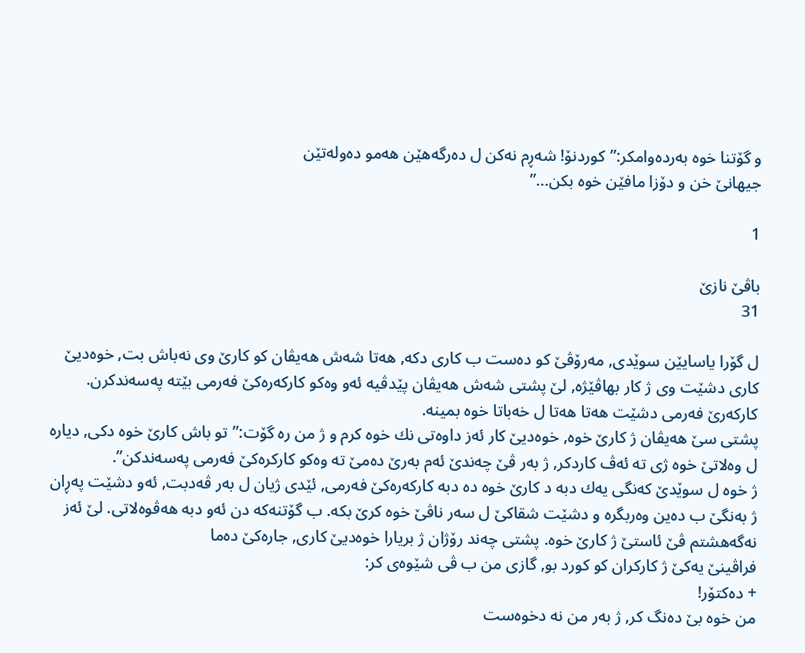و گۆتنا خوه‌ به‌رده‌وامكر:”كوردنۆ! شه‌ڕم نه‌كن ل ده‌رگه‌هێن هه‌مو ده‌وله‌تێن
جیهانێ خن و دۆزا مافێن خوه‌ بكن…”

1

باڤێ نازێ
31

ل گۆرا یاسایێن سوێدی, مه‌رۆڤێ كو ده‌ست ب كاری دكه‌, هه‌تا شه‌ش هه‌یڤان كو كارێ وی نه‌باش بت, خوه‌دیێ كاری دشێت وی ژ كار بهاڤێژه‌, لێ پشتی شه‌ش هه‌یڤان پێدڤیه‌ ئه‌و وه‌كو كاركه‌ره‌كێ فه‌رمی بێته‌ په‌سه‌ندكرن.
كاركه‌رێ فه‌رمی دشێت هه‌تا هه‌تا ل خه‌باتا خوه‌ بمینه‌.
پشتی سێ هه‌یڤان ژ كارێ خوه‌, خوه‌دیێ كار ئه‌ز داوه‌تی نك خوه‌ كرم و ژ من ره‌ گۆت:”تو باش كارێ خوه‌ دكی, دیاره‌ ل وه‌لاتێ خوه‌ ژی ته‌ ئه‌ڤ كاردكر, ژ به‌ر ڤێ چه‌ندێ ئه‌م به‌رێ ده‌مێ ته‌ وه‌كو كاركره‌كێ فه‌رمی په‌سه‌ندكن”.
ژ خوه‌ ل سوێدێ كه‌نگی یه‌ك دبه‌ د كارێ خوه‌ ده‌ دبه‌ كاركه‌ره‌كێ فه‌رمی, ئێدی ژیان ل به‌ر ڤه‌دبت, ئه‌و دشێت په‌ڕان ژ به‌نگێ ب ده‌ین وه‌ربگره‌ و دشێت شقاكێ ل سه‌ر ناڤێ خوه‌ كرێ بكه‌. ب گۆتنه‌كه‌ دن ئه‌و دبه‌ هه‌ڤوه‌لاتی. لێ ئه‌ز نه‌گه‌هشتم ڤێ ئاستێ ژ كارێ خوه‌. پشتی چه‌ند رۆژان ژ بریارا خوه‌دیێ كاری, جاره‌كێ ده‌ما
فراڤینێ یه‌كێ ژ كاركران كو كورد بو, گازی من ب ڤی شێوه‌ی كر:
+ ده‌كتۆر!
من خوه‌ بێ ده‌نگ كر, ژ به‌ر من نه‌ دخوه‌ست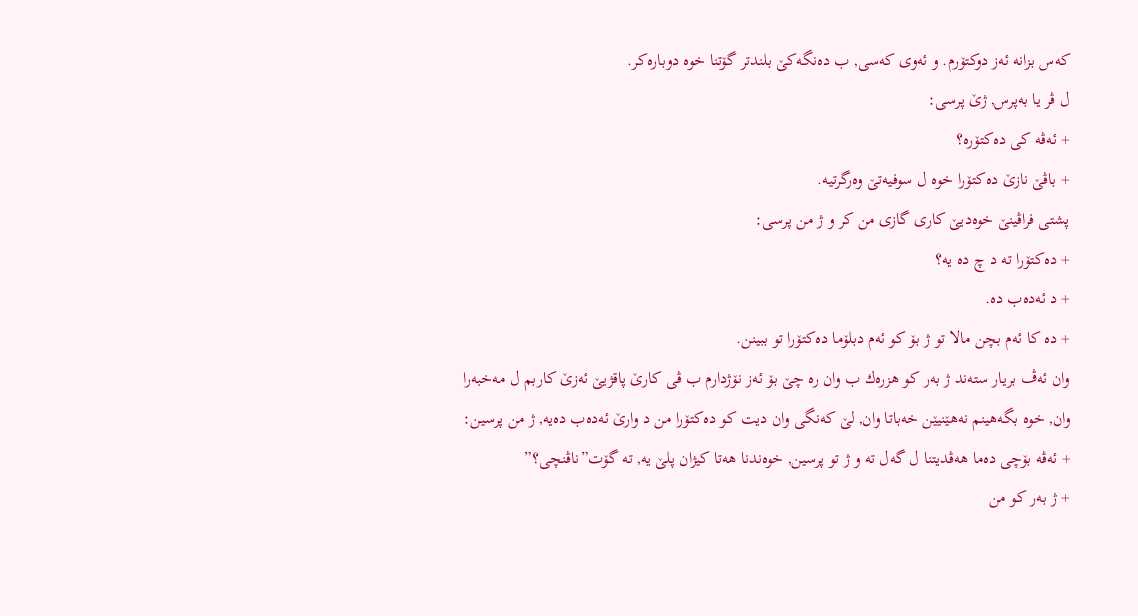كه‌س بزانه‌ ئه‌ز دوكتۆرم. و ئه‌وی كه‌سی, ب ده‌نگه‌كێ بلندتر گۆتنا خوه‌ دوباره‌كر.
ل ڤر یا به‌پرس, ژێ پرسی:
+ ئه‌ڤه‌ كی ده‌كتۆره‌؟
+ باڤێ نازێ ده‌كتۆرا خوه‌ ل سوفیه‌تێ وه‌رگرتیه‌.
پشتی فراڤینێ خوه‌دیێ كاری گازی من كر و ژ من پرسی:
+ ده‌كتۆرا ته‌ د چ ده‌ یه‌؟
+ د ئه‌ده‌ب ده‌.
+ ده‌ كا ئه‌م بچن مالا تو ژ بۆ كو ئه‌م دبلۆما ده‌كتۆرا تو ببینن.
وان ئه‌ڤ بریار سته‌ند ژ به‌ر كو هزره‌ك ب وان ره‌ چێ بۆ ئه‌ز نۆژدارم ب ڤی كارێ پاقژیێ ئه‌زێ كاربم ل مه‌خبه‌را وان, خوه‌ بگه‌هینم نه‌هێنیێن خه‌باتا وان, لێ كه‌نگی وان دیت كو ده‌كتۆرا من د وارێ ئه‌ده‌ب ده‌یه‌, ژ من پرسین:
+ ئه‌ڤه‌ بۆچى ده‌ما هه‌ڤدیتنا ل گه‌ل ته‌ و ژ تو پرسین, خوه‌ندنا هه‌تا كیژان پلێ یه‌, ته‌ گۆت”ناڤنچی؟”
+ ژ به‌ر كو من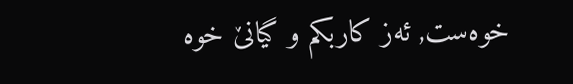خوه‌ست, ئه‌ز كاربكم و گیانێ خوه‌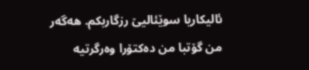ئالیكاریا سوێئالیێ رزگاربكم. هه‌گه‌ر من گۆتبا من ده‌كتۆرا وه‌رگرتیه‌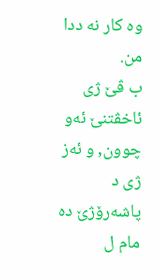وه‌ كار نه‌ ددا من.
ب ڤێ ژی ئاخڤتنێ ئه‌و چوون, و ئه‌ز ژی د پاشه‌رۆژێ ده‌ مام ل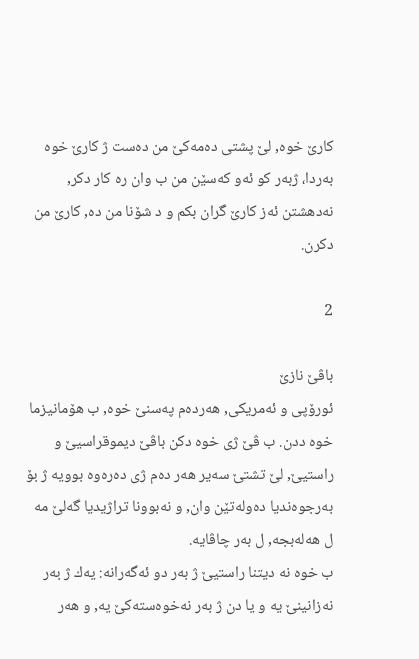كارێ خوه‌, لێ پشتی ده‌مه‌كێ من ده‌ست ژ كارێ خوه‌ به‌ردا، ژبه‌ر كو ئه‌و كه‌سێن من ب وان ره‌ كار دكر, نه‌دهشتن ئه‌ز كارێ گران بكم و د شۆنا من ده‌, كارێ من دكرن.

2

باڤێ نازێ
ئورۆپی و ئه‌مریكی, هه‌رده‌م په‌سنێ خوه‌, ب هۆمانیزما خوه‌ ددن. ب ڤێ ژی خوه‌ دكن باڤێ دیموقراسیێ و راستیێ, لێ تشتێ سه‌یر هه‌ر ده‌م ژی ده‌ره‌وه‌ بوویه‌ ژ بۆ به‌رجوه‌ندیا ده‌وله‌تێن وان, و نه‌بوونا تراژیدیا گه‌لێ مه‌ ل هه‌له‌بجه‌, ل به‌ر چاڤایه‌.
ب خوه‌ نه‌ دیتنا راستیێ ژ به‌ر دو ئه‌گه‌رانه‌: یه‌ك ژ به‌ر نه‌زانینێ یه‌ و یا دن ژ به‌ر نه‌خوه‌سته‌كێ یه‌, و هه‌ر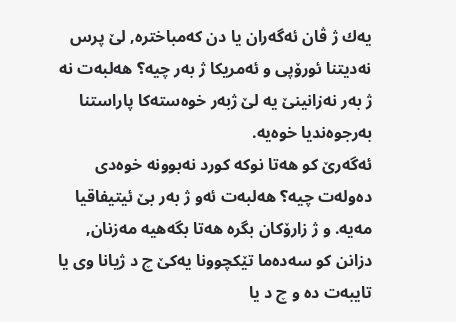یه‌ك ژ ڤان ئه‌گه‌ران یا دن كه‌مباختره‌, لێ پرس نه‌دیتنا ئورۆپی و ئه‌مریكا ژ به‌ر چیه‌؟ هه‌لبه‌ت نه‌ ژ به‌ر نه‌زانینێ یه‌ لێ ژبه‌ر خوه‌سته‌كا پاراستنا به‌رجوه‌ندیا خوه‌یه‌.
ئه‌گه‌رێ كو هه‌تا نوكه‌ كورد نه‌بوونه‌ خوه‌دی ده‌وله‌ت چیه‌؟ هه‌لبه‌ت ئه‌و ژ به‌ر بێ ئیتیفاقیا مه‌یه‌. و ژ زارۆكان بگره‌ هه‌تا بگه‌هیه‌ مه‌زنان, دزانن كو سه‌ده‌ما تێكچوونا یه‌كێ چ د ژیانا وی یا تایبه‌ت ده‌ و چ د یا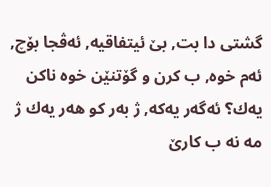گشتی دا بت, بێ ئیتفاقیه‌, ئه‌ڤجا بۆچ, ئه‌م خوه‌, ب كرن و گۆتنێن خوه‌ ناكن یه‌ك؟ ئه‌گه‌ر یه‌كه‌, ژ به‌ر كو هه‌ر یه‌ك ژ مه‌ نه‌ ب كارێ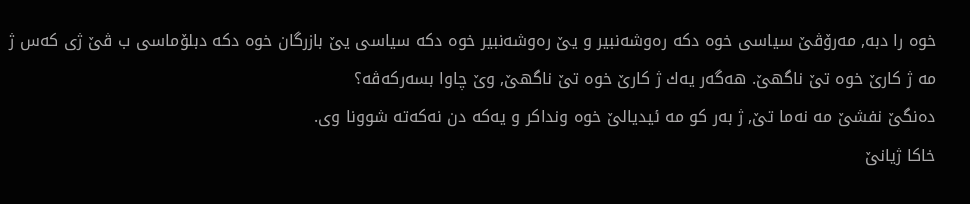خوه‌ را دبه‌, مه‌رۆڤێ سیاسی خوه‌ دكه‌ ره‌وشه‌نبیر و یێ ره‌وشه‌نبیر خوه‌ دكه‌ سیاسی یێ بازرگان خوه‌ دكه‌ دبلۆماسی ب ڤێ ژی كه‌س ژ مه‌ ژ كارێ خوه‌ تێ ناگهێ. هه‌گه‌ر یه‌ك ژ كارێ خوه‌ تێ ناگهێ, وێ چاوا بسه‌ركه‌ڤه‌؟
ده‌نگێ نفشێ مه‌ نه‌ما تێ, ژ به‌ر كو مه‌ ئیدیالێ خوه‌ ونداكر و یه‌كه‌ دن نه‌كه‌ته‌ شوونا وی.
خاكا ژیانێ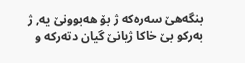بنگه‌هێ سه‌ره‌كه‌ ژ بۆ هه‌بوونێ یه‌, ژ به‌ركو بێ خاكا ژیانێ گیان دته‌ركه‌ و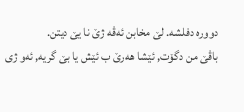دووره‌ دفلشه‌. لێ مخابن ئه‌ڤه‌ ژێ نا یێ دیتن.
باڤێ من دگۆت, ئێشا هه‌رێ ب ئێش یا بێ گریه‌, ئه‌و ژی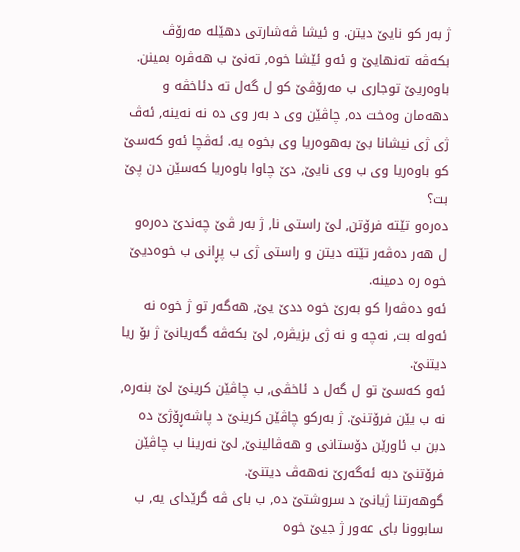ژ به‌ر كو نایێ دیتن. و ئیشا ڤه‌شارتی دهێله‌ مه‌رۆڤ بكه‌ڤه‌ ته‌نهایێ و ئه‌و ئێشا خوه‌, ته‌نێ ب هه‌ڤره‌ بمینن.
باوه‌ریێ توجاری ب مه‌رۆڤێ كو ل گه‌ل ته‌ دئاخڤه‌ و دهه‌مان وه‌خت ده‌, چاڤێن وی د به‌ر وی ده‌ نه‌ نه‌ینه‌, ئه‌ڤ ژی ژی نیشانا بێ به‌هوه‌ریا وی بخوه‌ یه‌. ئه‌ڤچا ئه‌و كه‌سێ كو باوه‌ریا وی ب وی نایێ, دێ چاوا باوه‌ریا كه‌سێن دن پێ بت؟
ده‌ره‌و تێته‌ فرۆتن, لێ راستی نا, ژ به‌ر ڤێ چه‌ندێ ده‌ره‌و ل هه‌ر ده‌ڤه‌ر تێته‌ دیتن و راستی ژی ب پڕانی ب خوه‌دیێ خوه‌ ره‌ دمینه‌.
ئه‌و ده‌ڤه‌را كو به‌رێ خوه‌ ددێ یێ, هه‌گه‌ر تو ژ خوه‌ نه‌ ئه‌وله‌ بت, نه‌چه‌ و نه‌ ژی بزیڤره‌, لێ بكه‌ڤه‌ گه‌ریانێ ژ بۆ ریا دیتنێ.
ئه‌و كه‌سێ تو ل گه‌ل د ئاخڤی, ب چاڤێن كرینێ لێ بنه‌ره‌, نه‌ ب یێن فرۆتنێ. ژ به‌ركو چاڤێن كرینێ د پاشه‌ڕۆژێ ده‌ دبن ب ئاورێن دۆستانی و هه‌ڤالینێ, لێ نه‌رینا ب چاڤێن فرۆتنێ دبه‌ ئه‌گه‌رێ نه‌هه‌ڤ دیتنێ.
گوهه‌رتنا ژیانێ د سروشتێ ده‌, ب بای ڤه‌ گرێدای یه‌, ب سابوونا بای عه‌ور ژ جیێ خوه‌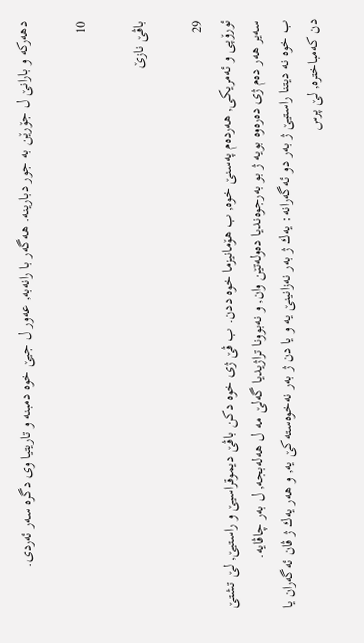دهه‌ركه‌ و بارانێ ل جۆرێن به‌ جور دبارینه‌. هه‌گه‌ر با رانه‌به‌, عه‌ور ل جیێ خوه‌ دمبنه‌ و تاریتیا وی دگره‌ سه‌ر ئه‌ردی.

10

باڤێ نازێ

29
ئورۆپى و ئه‌مریكی, هه‌رده‌م په‌سنێ خوه‌, ب هۆمانیزما خوه‌ ددن. ب ڤێ ژى خوه‌ دكن باڤێ دیموقراسیێ و راستیێ, لێ تشتێ سه‌یر هه‌ر ده‌م ژى ده‌ره‌وه‌ بویه‌ ژ بو به‌رجوه‌ندیا ده‌وله‌تێن وان, و نه‌بوونا تراژیدیا گه‌لێ مه‌ ل هه‌له‌بجه‌, ل به‌ر چاڤایه‌.
ب خوه‌ نه‌ دیتنا راستیێ ژ به‌ر دو ئه‌گه‌رانه‌: یه‌ك ژ به‌ر نه‌زانینێ یه‌ و یا دن ژ به‌ر نه‌خوه‌سته‌كێ یه‌, و هه‌ر یه‌ك ژ ڤان ئه‌گه‌ران یا دن كه‌مباختره‌, لێ پرس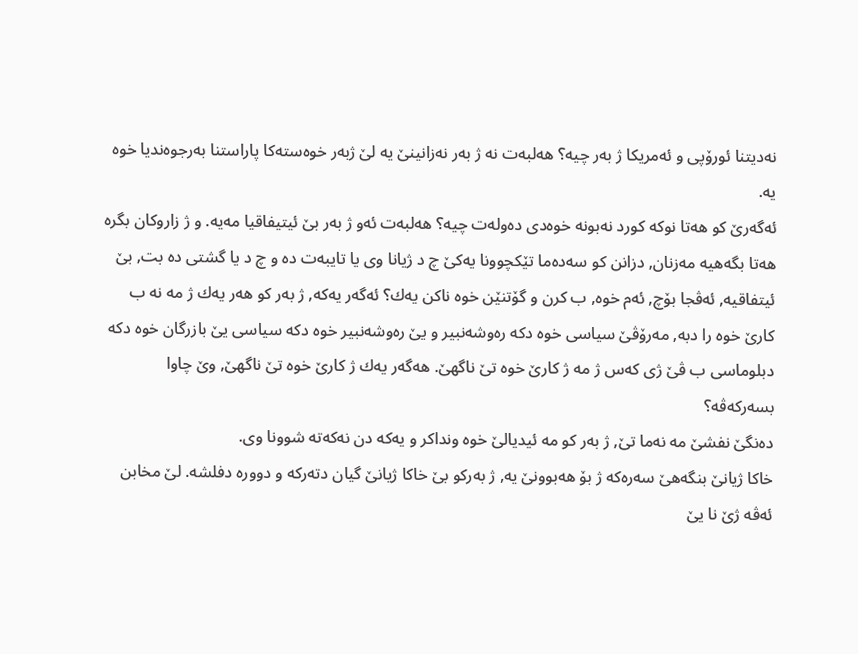نه‌دیتنا ئورۆپى و ئه‌مریكا ژ به‌ر چیه‌؟ هه‌لبه‌ت نه‌ ژ به‌ر نه‌زانینێ یه‌ لێ ژبه‌ر خوه‌سته‌كا پاراستنا به‌رجوه‌ندیا خوه‌ یه‌.
ئه‌گه‌رێ كو هه‌تا نوكه‌ كورد نه‌بونه‌ خوه‌دى ده‌وله‌ت چیه‌؟ هه‌لبه‌ت ئه‌و ژ به‌ر بێ ئیتیفاقیا مه‌یه‌. و ژ زاروكان بگره‌ هه‌تا بگه‌هیه‌ مه‌زنان, دزانن كو سه‌ده‌ما تێكچوونا یه‌كێ چ د ژیانا وى یا تایبه‌ت ده‌ و چ د یا گشتى ده‌ بت, بێ ئیتفاقیه‌, ئه‌ڤجا بۆچ, ئه‌م خوه‌, ب كرن و گۆتنێن خوه‌ ناكن یه‌ك؟ ئه‌گه‌ر یه‌كه‌, ژ به‌ر كو هه‌ر یه‌ك ژ مه‌ نه‌ ب كارێ خوه‌ را دبه‌, مه‌رۆڤێ سیاسى خوه‌ دكه‌ ره‌وشه‌نبیر و یێ ره‌وشه‌نبیر خوه‌ دكه‌ سیاسى یێ بازرگان خوه‌ دكه‌ دبلوماسى ب ڤێ ژى كه‌س ژ مه‌ ژ كارێ خوه‌ تێ ناگهێ. هه‌گه‌ر یه‌ك ژ كارێ خوه‌ تێ ناگهێ, وێ چاوا بسه‌ركه‌ڤه‌؟
ده‌نگێ نفشێ مه‌ نه‌ما تێ, ژ به‌ر كو مه‌ ئیدیالێ خوه‌ ونداكر و یه‌كه‌ دن نه‌كه‌ته‌ شوونا وی.
خاكا ژیانێ بنگه‌هێ سه‌ره‌كه‌ ژ بۆ هه‌بوونێ یه‌, ژ به‌ركو بێ خاكا ژیانێ گیان دته‌ركه‌ و دووره‌ دفلشه‌. لێ مخابن ئه‌ڤه‌ ژێ نا یێ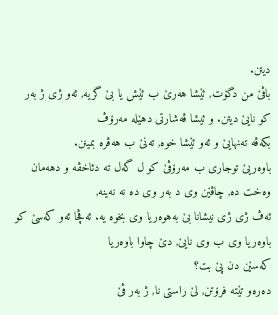دیتن.
باڤێ من دگۆت, ئێشا هه‌رێ ب ئێش یا بێ گریه‌, ئه‌و ژى ژ به‌ر كو نایێ دیتن. و ئیشا ڤه‌شارتى دهێله‌ مه‌رۆڤ
بكه‌ڤه‌ ته‌نهایێ و ئه‌و ئێشا خوه‌, ته‌نێ ب هه‌ڤره‌ بمینن.
باوه‌ریێ توجارى ب مه‌رۆڤێ كو ل گه‌ل ته‌ دئاخڤه‌ و دهه‌مان وه‌خت ده‌, چاڤێن وى د به‌ر وى ده‌ نه‌ نه‌ینه‌,
ئه‌ڤ ژى ژى نیشانا بێ به‌هوه‌ریا وى بخوه‌ یه‌. ئه‌ڤچا ئه‌و كه‌سێ كو باوه‌ریا وى ب وى نایێ, دێ چاوا باوه‌ریا
كه‌سێن دن پێ بت؟
ده‌ره‌و تێته‌ فرۆتن, لێ راستى نا, ژ به‌ر ڤێ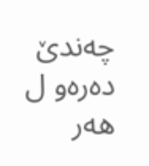چه‌ندێ ده‌ره‌و ل هه‌ر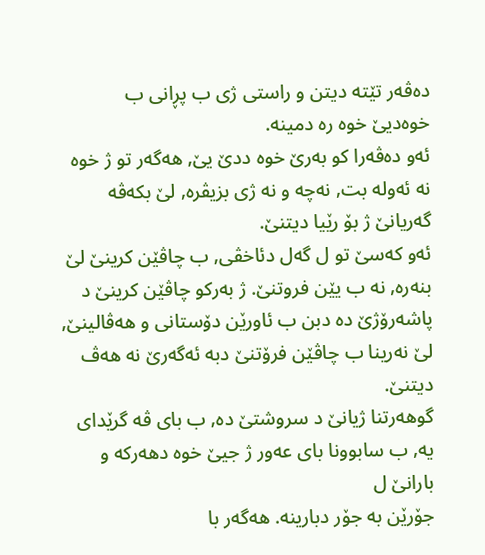ده‌ڤه‌ر تێته‌ دیتن و راستى ژى ب پڕانى ب
خوه‌دیێ خوه‌ ره‌ دمینه‌.
ئه‌و ده‌ڤه‌را كو به‌رێ خوه‌ ددێ یێ, هه‌گه‌ر تو ژ خوه‌ نه‌ ئه‌وله‌ بت, نه‌چه‌ و نه‌ ژى بزیڤره‌, لێ بكه‌ڤه‌ گه‌ریانێ ژ بۆ رێیا دیتنێ.
ئه‌و كه‌سێ تو ل گه‌ل دئاخڤی, ب چاڤێن كرینێ لێ بنه‌ره‌, نه‌ ب یێن فروتنێ. ژ به‌ركو چاڤێن كرینێ د پاشه‌رۆژێ ده‌ دبن ب ئاورێن دۆستانى و هه‌ڤالینێ, لێ نه‌رینا ب چاڤێن فرۆتنێ دبه‌ ئه‌گه‌رێ نه‌ هه‌ڤ دیتنێ.
گوهه‌رتنا ژیانێ د سروشتێ ده‌, ب باى ڤه‌ گرێداى یه‌, ب سابوونا باى عه‌ور ژ جیێ خوه‌ دهه‌ركه‌ و بارانێ ل
جۆرێن به‌ جۆر دبارینه‌. هه‌گه‌ر با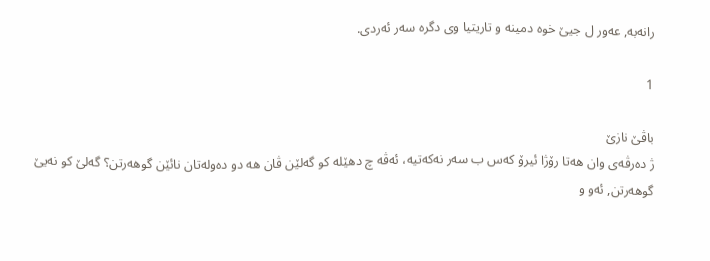رانه‌به‌, عه‌ور ل جیێ خوه‌ دمینه‌ و تاریتیا وى دگره‌ سه‌ر ئه‌ردی.

1

باڤێ نازێ
ژ ده‌رڤه‌ی وان هه‌تا رۆژا ئیرۆ كه‌س ب سه‌ر نه‌كه‌تیه‌، ئه‌ڤه‌ چ دهێله‌ كو گه‌لێن ڤان هه‌ دو ده‌وله‌تان نائێن گوهه‌رتن؟ گه‌لێ كو نه‌یێ گوهه‌رتن, ئه‌و و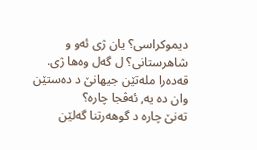دیموكراسی؟ یان ژی ئه‌و و شاهرستانی؟ ل گه‌ل وه‌ها ژی. قه‌ده‌را مله‌تێن جیهانێ د ده‌ستێن وان ده‌ یه‌, ئه‌ڤجا چاره‌؟
ته‌نێ چاره‌ د گوهه‌رتنا گه‌لێن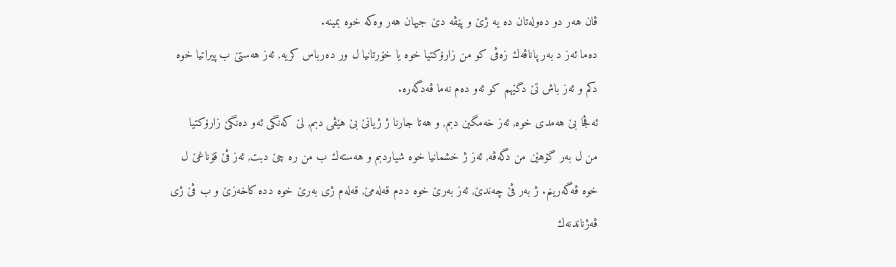ڤان هه‌ر دو ده‌وله‌تان ده‌ یه‌ ژێ و پێڤه‌ دێ جیهان هه‌ر وه‌كه‌ خوه‌ بمینه‌.
ده‌ما ئه‌ز د به‌ر پاناڤه‌ك زه‌ڤی كو من زارۆكتیا خوه‌ یا خۆرتانیا ل ور ده‌رباس كریه‌, ئه‌ز هه‌ستێ ب پیراتیا خوه‌
دكم و ئه‌ز باش تێ دگێهم كو ئه‌و ده‌م نه‌ما ڤه‌دگه‌ره‌.
ئه‌ڤجا بێ هه‌مدی خوه‌, ئه‌ز خه‌مگین دبم, و هه‌تا جارنا ژ ژیانێ بێ هێڤی دبم, لێ كه‌نگی ئه‌و ده‌نگێ زارۆكتیا
من ل به‌ر گۆهێن من دگه‌ڤه‌, ئه‌ز ژ خشمانیا خوه‌ شیاردبم و هه‌سته‌ك ب من ره‌ چێ دبت, ئه‌ز ڤێ قۆناغێ ل
خوه‌ ڤه‌گه‌رینم. ژ به‌ر ڤێ چه‌ندێ, ئه‌ز به‌رێ خوه‌ ددم قه‌له‌مێ, قه‌له‌م ژی به‌رێ خوه‌ دده‌ كاخه‌زێ و ب ڤێ ژی
ڤه‌ژناندنه‌ك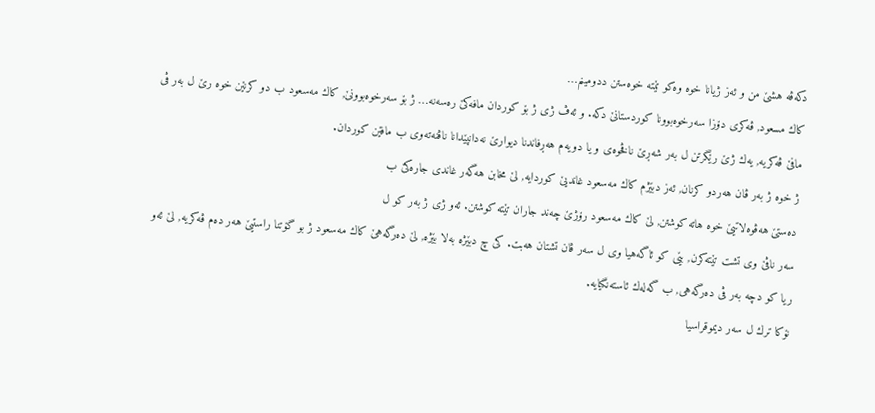دكه‌ڤه‌ هشێ من و ئه‌ز ژیانا خوه‌ وه‌كو تێته‌ خوه‌ستن ددومینم…
كاك مسعود, ڤه‌كری دۆزا سه‌رخوه‌بوونا كوردستانێ دكه‌. و ئه‌ڤ ژی ژ بۆ كوردان مافه‌كێ ره‌سه‌نه‌… ژ بۆ سه‌رخوه‌بوونێ, كاك مه‌سعود ب دو كرنێن خوه‌ رێ ل به‌ر ڤی مافێ ڤه‌كریه‌, یه‌ك ژێ رێگرتن ل به‌ر شه‌ڕێ ناڤخوه‌ی و یا دویه‌م هه‌ڕفاندنا دیوارێ نه‌دانپێدانا ناڤنه‌ته‌وی ب مافێن كوردان.
ژ خوه‌ ژ به‌ر ڤان هه‌ردو كرنان, ئه‌ز دبێژم كاك مه‌سعود غاندیێ كوردایه‌, لێ مخابن هه‌گه‌ر غاندی جاره‌كێ ب
ده‌ستێ هه‌ڤوه‌لاتیێ خوه‌ هاته‌ كوشتن, لێ كاك مه‌سعود رۆژێ چه‌ند جاران تێته‌ كوشتن. ئه‌و ژی ژ به‌ر كو ل
سه‌ر ناڤێ وی تشت تێته‌كرن, بێی كو ئاگه‌هیا وی ل سه‌ر ڤان تشتان هه‌بت. كی چ دبێژه‌ به‌لا بێژه‌, لێ ده‌رگه‌هێ كاك مه‌سعود ژ بو گۆتنا راستیێ هه‌ر ده‌م ڤه‌كریه‌, لێ ئه‌و ریا كو دچه‌ به‌ر ڤی ده‌رگه‌هی, ب گه‌له‌ك ئاسته‌نگیایه‌.
نۆكا ترك ل سه‌ر دیموقراسیا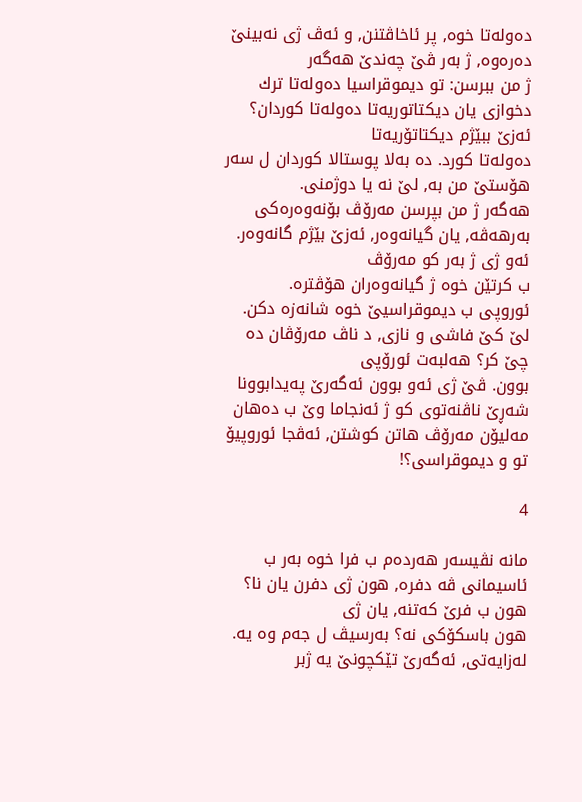ده‌وله‌تا خوه‌, پر ئاخاڤتنن, و ئه‌ڤ ژی نه‌بینێ ده‌ره‌وه‌, ژ به‌ر ڤێ چه‌ندێ هه‌گه‌ر
ژ من ببرسن: تو دیموقراسیا ده‌وله‌تا ترك دخوازی یان دیكتاتوریه‌تا ده‌وله‌تا كوردان؟ ئه‌زێ ببێژم دیكتاتۆریه‌تا
ده‌وله‌تا كورد. ده‌ به‌لا پوستالا كوردان ل سه‌ر هۆستێ من به‌, لێ نه‌ یا دوژمنی.
هه‌گه‌ر ژ من بپرسن مه‌رۆڤ بۆنه‌وه‌ره‌كی به‌رهه‌ڤه‌, یان گیانه‌وه‌ر, ئه‌زێ بێژم گانه‌وه‌ر. ئه‌و ژی ژ به‌ر كو مه‌رۆڤ
ب كرتێن خوه‌ ژ گیانه‌وه‌ران هۆڤتره‌.
ئوروپی ب دیموقراسیێ خوه‌ شانه‌زه‌ دكن. لێ كێ فاشی و نازی, د ناڤ مه‌رۆڤان ده‌ چێ كر؟ هه‌لبه‌ت ئورۆپی
بوون. ڤێ ژی ئه‌و بوون ئه‌گه‌رێ په‌یدابوونا شه‌ڕێ ناڤنه‌توی كو ژ ئه‌نجاما وێ ب ده‌هان مه‌لیۆن مه‌رۆڤ هاتن كوشتن, ئه‌ڤجا ئوروپیۆ تو و دیموقراسی؟!

4

مانه‌ نڤیسه‌ر هه‌رده‌م ب فرا خوه‌ به‌ر ب ئاسیمانى ڤه‌ دفره‌, هون ژى دفرن یان نا؟ هون ب فرێ كه‌تنه‌, یان ژی
هون باسكۆكى نه‌؟ به‌رسیڤ ل جه‌م وه‌ یه‌.
له‌زایه‌تی, ئه‌گه‌رێ تێكچونێ یه‌ ژبر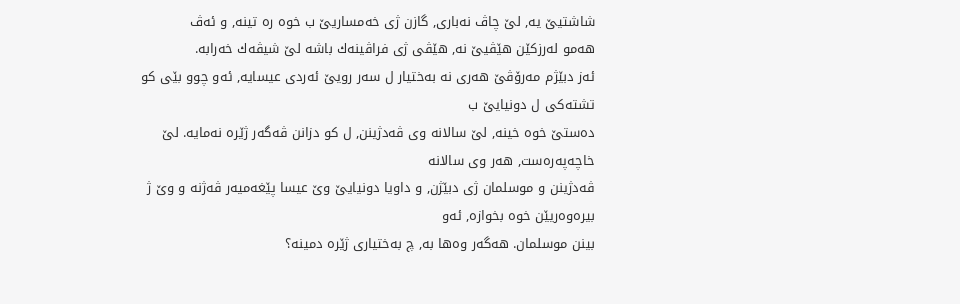شاشتیێ یه‌, لێ چاڤ نه‌باری, گازن ژى خه‌مساریێ ب خوه‌ ره‌ تینه‌, و ئه‌ڤ
هه‌مو له‌رزكێن هێڤیێ نه‌, هێڤى ژى فراڤینه‌ك باشه‌ لێ شیڤه‌ك خه‌رابه‌.
ئه‌ز دبێژم مه‌رۆڤێ هه‌رى نه‌ به‌ختیار ل سه‌ر رویێ ئه‌ردى عیسایه‌, ئه‌و چوو بێى كو تشته‌كى ل دونیایێ ب
ده‌ستێ خوه‌ خینه‌, لێ سالانه‌ وى ڤه‌دژینن, ل كو دزانن ڤه‌گه‌ر ژێره‌ نه‌مایه‌. لێ خاچه‌په‌ره‌ست, هه‌ر وى سالانه‌
ڤه‌دژینن و موسلمان ژى دبێژن, و داویا دونیایێ وێ عیسا پێغه‌میه‌ر ڤه‌ژنه‌ و وێ ژ بیره‌وه‌ریێن خوه‌ بخوازه‌, ئه‌و
بینن موسلمان. هه‌گه‌ر وه‌ها به‌, چ به‌ختیارى ژێره‌ دمینه‌؟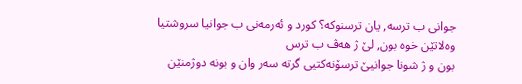جوانى ب ترسه‌, یان ترسنوكه‌؟ كورد و ئه‌رمه‌نى ب جوانیا سروشتیا وه‌لاتێن خوه‌ بون, لێ ژ هه‌ڤ ب ترس
بون و ژ شونا جوانیێ ترسۆنه‌كتیى گرته‌ سه‌ر وان و بونه‌ دوژمنێن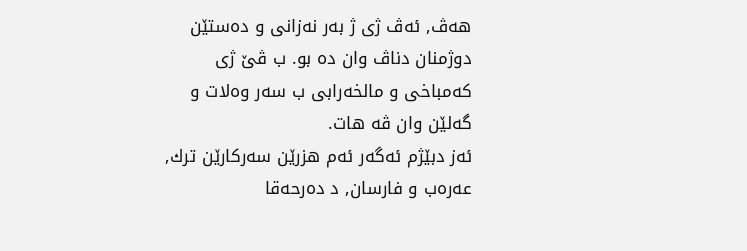هه‌ڤ, ئه‌ڤ ژى ژ به‌ر نه‌زانى و ده‌ستێن
دوژمنان دناڤ وان ده‌ بو. ب ڤێ ژى كه‌مباخى و مالخه‌رابى ب سه‌ر وه‌لات و گه‌لێن وان ڤه‌ هات.
ئه‌ز دبێژم ئه‌گه‌ر ئه‌م هزرێن سه‌ركارێن ترك, عه‌ره‌ب و فارسان, د ده‌رحه‌قا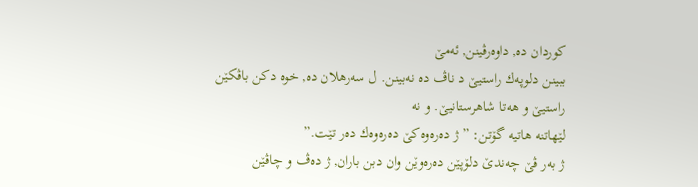كوردان ده‌, داوه‌رڤینن, ئه‌مێ
ببینن دلوپه‌ك راستیێ د ناڤ ده‌ نه‌بینن. ل سه‌رهلان ده‌, خوه‌ دكن باڤكێن راستیێ و هه‌تا شاهرستانیێ. و نه‌
لێهاتنه‌ هاتیه‌ گۆتن: ” ژ ده‌ره‌وه‌كێ ده‌ره‌وه‌ك ده‌ر تێت.”
ژ به‌ر ڤێ چه‌ندێ دلۆپێن ده‌ره‌وێن وان دبن باران, ژ ده‌ڤ و چاڤێن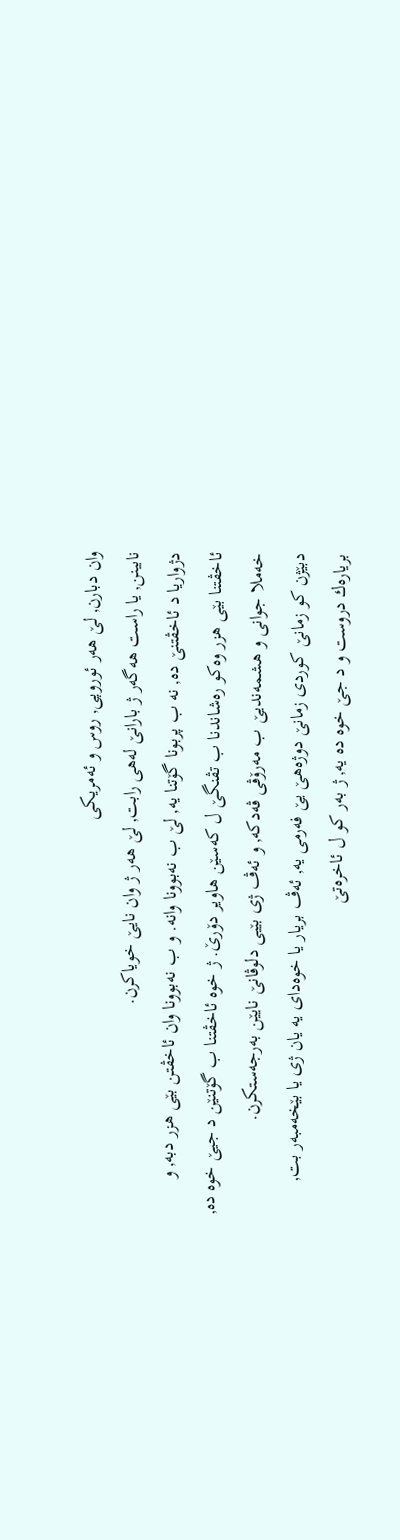وان دبارن, لێ هه‌ر ئوروپی, روس و ئه‌مریكی
نابینن, یا راست هه‌گه‌ر ژ بارانێ له‌هى رابت, لێ هه‌ر ژ وان نایێ خویاكرن.
دژواریا د ئاخڤتنێ ده‌, نه‌ ب پربونا گۆتنا یه‌, لێ ب نه‌بوونا وانه‌. و ب نه‌بوونا وان ئاخڤتن بێى هزر دبه‌, و
ئاخڤتنا بێى هزر وه‌كو ره‌شاندنا ب تڤنگێ ل كه‌سێن هاویر دۆرێ. ژ خوه‌ ئاخڤتنا ب گۆتنێن د جیێ خوه‌ ده‌,
خه‌ملا جوانى و هشمه‌ندیێ ب مه‌رۆڤى ڤه‌دكه‌, و ئه‌ڤ ژى بێیى دلوڤانێ نایێن به‌رجه‌ستكرن.
دبێژن كو زمانێ كوردى زمانێ دوژه‌هێ یێ فه‌رمى یه‌, ئه‌ڤ بریار یا خوه‌داى یه‌ یان ژى یا بێخه‌مبه‌ر بت,
بریاره‌ك دروست و د جێ خوه‌ ده‌ یه‌, ژ به‌ر كو ل ئاخره‌تێ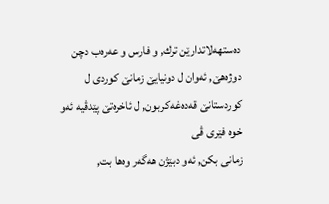ده‌ستهه‌لاتدارێن ترك, و فارس و عه‌ره‌ب دچن
دوژه‌هێ, ئه‌وان ل دونیایێ زمانێ كوردى ل كوردستانێ قه‌ده‌غه‌كربون, ل ئاخره‌تێ پێدڤیه‌ ئه‌و خوه‌ فێرى ڤی
زمانى بكن, ئه‌و دبێژن هه‌گه‌ر وه‌ها بت,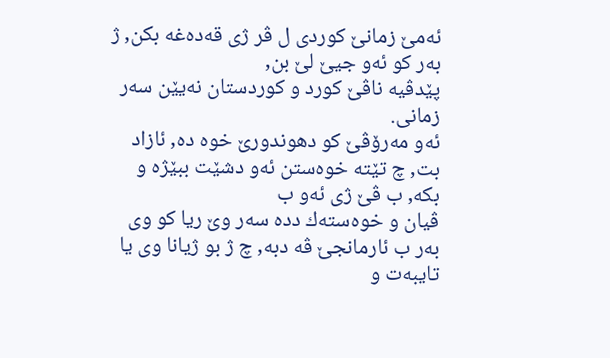ئه‌مێ زمانێ كوردى ل ڤر ژى قه‌ده‌غه‌ بكن, ژ به‌ر كو ئه‌و جیێ لێ بن,
پێدڤیه‌ ناڤێ كورد و كوردستان نه‌یێن سه‌ر زمانی.
ئه‌و مه‌رۆڤێ كو دهوندورێ خوه‌ ده‌, ئازاد بت, چ تێته‌ خوه‌ستن ئه‌و دشێت ببێژه‌ و بكه‌, ب ڤێ ژى ئه‌و ب
ڤیان و خوه‌سته‌ك دده‌ سه‌ر وێ ریا كو وى به‌ر ب ئارمانجێ ڤه‌ دبه‌, چ ژ بو ژیانا وى یا تایبه‌ت و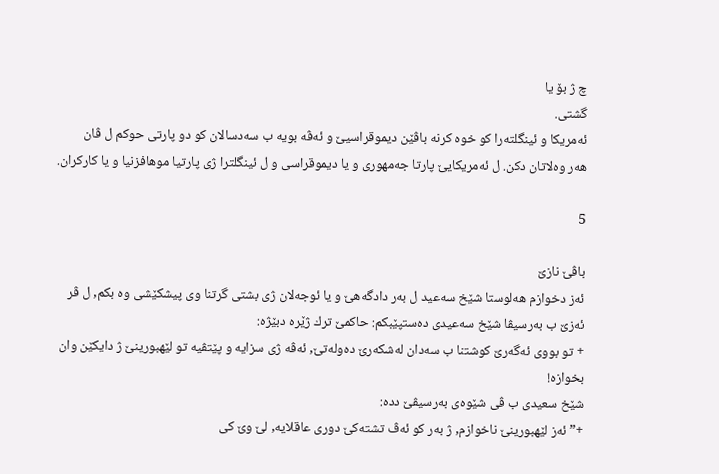چ ژ بۆ یا
گشتی.
ئه‌مریكا و ئینگلته‌را كو خوه‌ كرنه‌ باڤێن دیموقراسیێ و ئه‌ڤه‌ بویه‌ ب سه‌دسالان كو دو پارتى حوكم ل ڤان
هه‌ر وه‌لاتان دكن. ل ئه‌مریكایێ پارتا جه‌مهورى و یا دیموقراسى و ل ئینگلترا ژى پارتیا موهافزنیا و یا كاركران.

5

باڤێ نازێ
ئه‌ز دخوازم هه‌لوستا شێخ سه‌عید ل به‌ر دادگه‌هێ و یا ئوجه‌لان ژی بشتی گرتنا وی پیشكێشی وه‌ بكم, ل ڤر
ئه‌زێ ب به‌رسیڤا شێخ سه‌عیدی ده‌ستپێبكم: حاكمێ ترك ژێره‌ دبێژه‌:
+ تو بووی ئه‌گه‌رێ كوشتنا ب سه‌دان له‌شكه‌رێ ده‌وله‌تێ, ئه‌ڤه‌ ژی سزایه‌ و پێتڤیه‌ تو لێهبورینێ ژ دایكێن وان
بخوازه‌!
شێخ سعیدی ب ڤی شێوه‌ی به‌رسیڤێ دده‌:
+” ئه‌ز لێهبورینێ ناخوازم, ژ به‌ر كو ئه‌ڤ تشته‌كێ دوری عاقلایه‌, لێ وێ كی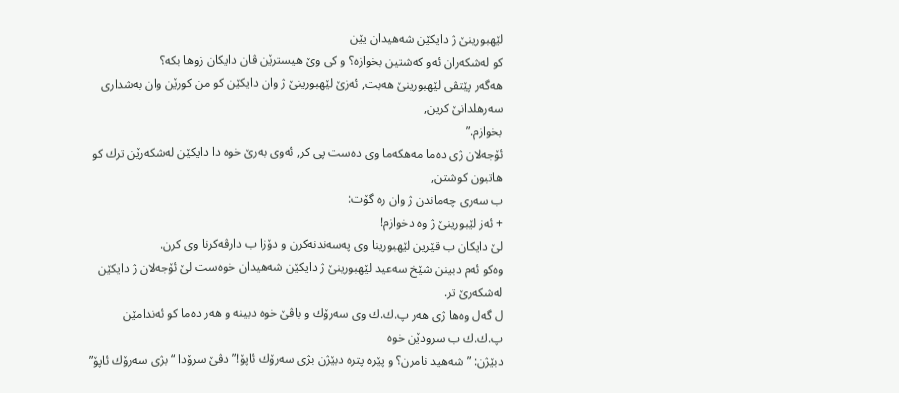لێهبورینێ ژ دایكێن شه‌هیدان یێن
كو له‌شكه‌ران ئه‌و كه‌شتین بخوازه‌؟ و كی وێ هیسترێن ڤان دایكان زوها بكه‌؟
هه‌گه‌ر پێتڤی لێهبورینێ هه‌بت, ئه‌زێ لێهبورینێ ژ وان دایكێن كو من كورێن وان به‌شداری سه‌رهلدانێ كرین,
بخوازم.”
ئۆجه‌لان ژی ده‌ما مه‌هكه‌ما وی ده‌ست پی كر, ئه‌وی به‌رێ خوه‌ دا دایكێن له‌شكه‌رێن ترك كو هاتبون كوشتن,
ب سه‌ری چه‌ماندن ژ وان ره‌ گۆت:
+ ئه‌ز لێبورینێ ژ وه‌ دخوازم!
لێ دایكان ب قێرین لێهبورینا وی په‌سه‌ندنه‌كرن و دۆزا ب دارڤه‌كرنا وی كرن.
وه‌كو ئه‌م دبینن شێخ سه‌عید لێهبورینێ ژ دایكێن شه‌هیدان خوه‌ست لێ ئۆجه‌لان ژ دایكێن له‌شكه‌رێ تر.
ل گه‌ل وه‌ها ژی هه‌ر پ.ك.ك وی سه‌رۆك و باڤێ خوه‌ دبینه‌ و هه‌ر ده‌ما كو ئه‌ندامێن پ.ك.ك ب سرودێن خوه‌
دبێژن: ” شه‌هید نامرن؟ و پێره‌ پتره‌ دبێژن بژی سه‌رۆك ئاپۆ!” دڤێ سرۆدا “بژی سه‌رۆك ئاپۆ”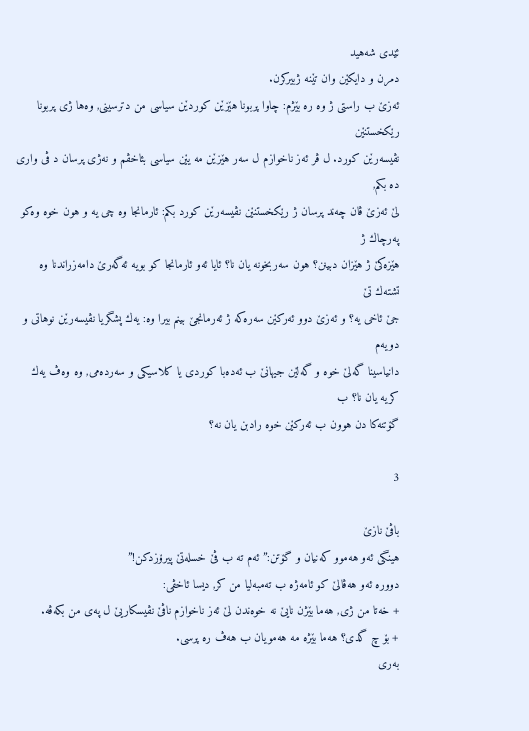ئێدی شه‌هید
دمرن و دایكێن وان تێنه‌ ژبیركرن.
ئه‌زێ ب راستی ژ وه‌ ره‌ بێژم: چاوا پربونا هێزێن كوردێن سیاسی من دترسینی, وه‌ها ژی پربونا رێكخستنێن
نڤیسه‌رێن كورد. ل ڤر ئه‌ز ناخوازم ل سه‌ر هێزێن مه‌ یێن سیاسی بئاخڤم و نه‌ژی پرسان د ڤی واری ده‌ بكم,
لێ ئه‌زێ ڤان چه‌ند پرسان ژ رێكخستنێن نڤیسه‌رێن كورد بكم: ئارمانجا وه‌ چی یه‌ و هون خوه‌ وه‌كو په‌رچاك ژ
هێزه‌كێ ژ هێزان دبینن؟ هون سه‌ربخونه‌ یان نا؟ ئایا ئه‌و ئارمانجا كو بویه‌ ئه‌گه‌رێ دامه‌زراندنا وه‌ تشته‌ك تێ
جێ ئاخی یه‌؟ و ئه‌زێ دوو ئه‌ركێن سه‌ره‌كه‌ ژ ئه‌رمانجێ بینم بیرا وه‌: یه‌ك پشگریا نڤیسه‌رێن نوهاتی و دویه‌م
دانیاسینا گه‌لێ خوه‌ و گه‌لێن جیهانێ ب ئه‌ده‌با كوردی یا كلاسیكی و سه‌رده‌می, وه‌ ‌وه‌ڤ یه‌ك كریه‌ یان نا؟ ب
گۆتنه‌كا دن هوون ب ئه‌ركێن خوه‌ رادبن یان نه‌؟

3

باڤێ نازێ
هینگى ئه‌و هه‌موو كه‌نیان و گۆتن:”ئه‌م ته‌ ب ڤێ خسله‌تێ پیرۆزدكن!”
دووره‌ ئه‌و هه‌ڤالێ كو ئامه‌ژه‌ ب ته‌مبه‌لیا من كر, دیسا ئاخڤی:
+ خه‌تا من ژی, هه‌ما بێژن نایێ نه‌ خوه‌ندن لێ ئه‌ز ناخوازم ناڤێ نڤیسكاریێ ل په‌ی من بكه‌ڤه‌.
+ بۆ چ گدی؟ هه‌ما بێژه‌ مه‌ هه‌مویان ب هه‌ڤ ره‌ پرسی.
به‌ری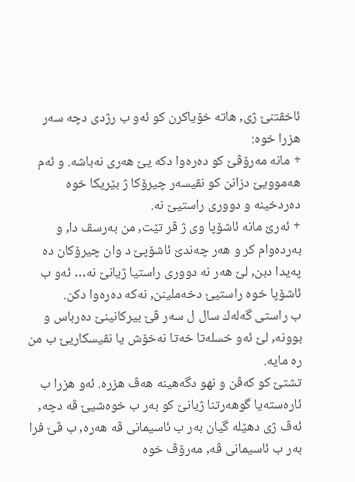ئاخڤتنێ ژی, هاته‌ خۆیاكرن كو ئه‌و ب رژدی دچه‌ سه‌ر هزرا خوه‌:
+ مانه‌ مه‌رۆڤێ كو ده‌ره‌وا دكه‌ یێ هه‌ری نه‌باشه‌. و ئه‌م هه‌موویێ دزانن كو نڤیسه‌ر چیرۆكا ژ بێریكا خوه‌ ده‌ردخینه‌ و دووری راستیێ نه‌.
+ ئه‌رێ مانه‌ ئاشۆپا وی ژ ڤر تێت, من به‌رسڤ دا, و به‌رده‌وام كر و هه‌ر چه‌ندێ ئاشۆپێ د وان چیرۆكان ده‌ په‌یدا دبن, لێ هه‌ر نه‌ دووری راستیا ژیانێ نه‌… ئه‌و ب ئاشۆپا خوه‌ راستیێ دخه‌ملینن, نه‌كه‌ ده‌ره‌وا دكن.
ب راستی گه‌له‌ك سال ل سه‌ر ڤێ بیركانینێ ده‌رباس و بوونه‌, لێ ئه‌و خسله‌تا خه‌تا نه‌خۆش یا نڤیسكاریێ ب من ره‌ مایه‌.
تشتێ كو كه‌ڤن و نهو دگه‌هینه‌ هه‌ڤ هزره‌. ئه‌و هزرا ب ئاره‌سته‌یا گوهه‌رتنا ژیانێ كو به‌ر ب خوه‌شیێ ڤه‌ دچه‌, ئه‌ڤ ژی دهێله‌ گیان به‌ر ب ئاسیمانی ڤه‌ هه‌ره‌, ب ڤێ فرا به‌ر ب ئاسیمانی ڤه‌, مه‌رۆڤ خوه‌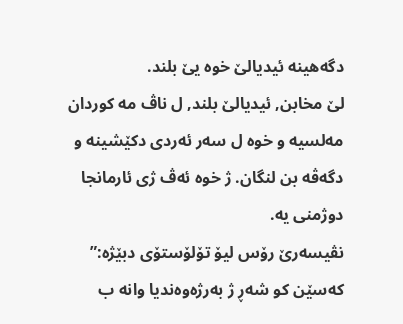دگه‌هینه‌ ئیدیالێ خوه‌ یێ بلند.
لێ مخابن, ئیدیالێ بلند, ل ناڤ مه‌ كوردان مه‌لسیه‌ و خوه‌ ل سه‌ر ئه‌ردی دكێشینه‌ و دگه‌ڤه‌ بن لنگان. ژ خوه‌ ئه‌ڤ ژی ئارمانجا دوژمنی یه‌.
نڤیسه‌رێ رۆس لیۆ تۆلۆستۆی دبێژه‌:” كه‌سێن كو شه‌ڕ ژ به‌رژه‌وه‌ندیا وانه‌ ب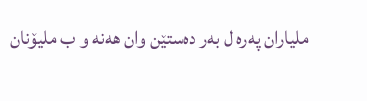ملیاران په‌ره‌ ل به‌ر ده‌ستێن وان هه‌نه‌ و ب ملیۆنان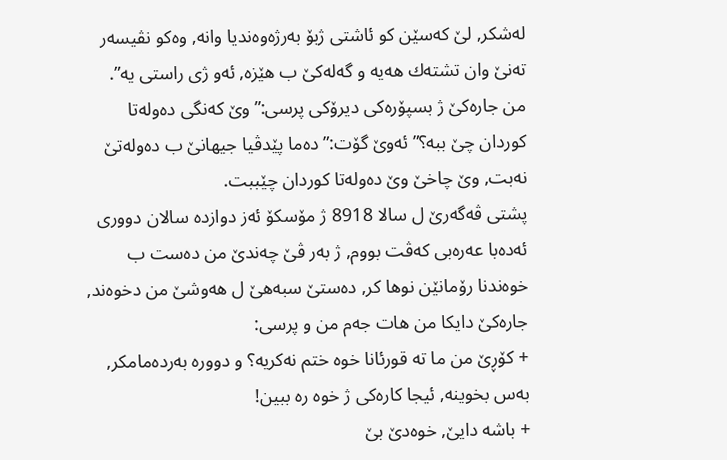له‌شكر, لێ كه‌سێن كو ئاشتی ژبۆ به‌رژه‌وه‌ندیا وانه‌, وه‌كو نڤیسه‌ر ته‌نێ وان تشته‌ك هه‌یه‌ و گه‌له‌كێ ب هێزه‌, ئه‌و ژی راستی یه‌”.
من جاره‌كێ ژ بسپۆره‌كی دیرۆكی پرسی:”وێ كه‌نگی ده‌وله‌تا كوردان چێ ببه‌؟” ئه‌وێ گۆت:” ده‌ما پێدڤیا جیهانێ ب ده‌وله‌تێ نه‌بت, وێ چاخێ وێ ده‌وله‌تا كوردان چێببت.
پشتی ڤه‌گه‌رێ ل سالا 8918 ژ مۆسكۆ ئه‌ز دوازده‌ سالان دووری ئه‌ده‌با عه‌ره‌بی كه‌ڤت بووم, ژ به‌ر ڤێ چه‌ندێ من ده‌ست ب خوه‌ندنا رۆمانێن نوها كر, ده‌ستێ سبه‌هێ ل هه‌وشێ من دخوه‌ند, جاره‌كێ دایكا من هات جه‌م من و پرسی:
+ كۆڕێ من ما ته‌ قورئانا خوه‌ ختم نه‌كریه‌؟ و دووره‌ به‌رده‌مامكر, به‌س بخوینه‌, ئیجا كاره‌كی ژ خوه‌ ره‌ ببین!
+ باشه‌ دایێ, خوه‌دێ بێ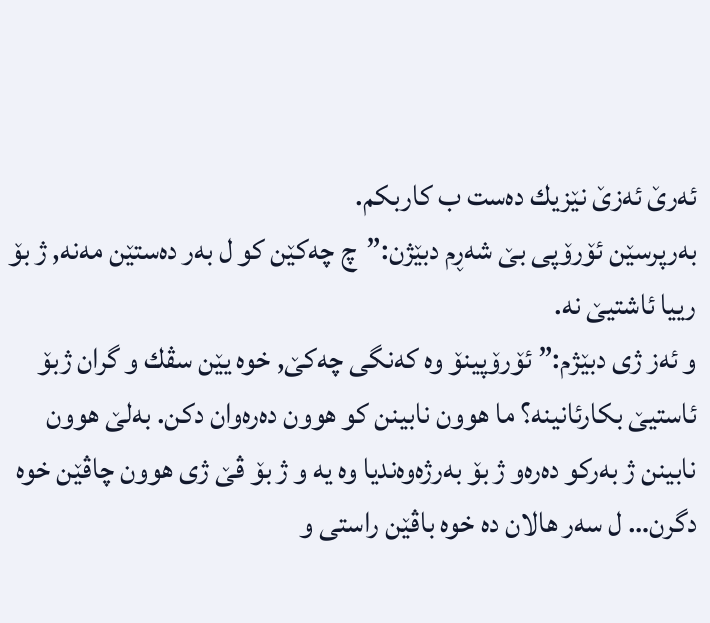ئه‌رێ ئه‌زێ نێزیك ده‌ست ب كاربكم.
به‌رپرسێن ئۆرۆپی بێ شه‌ڕم دبێژن:”چ چه‌كێن كو ل به‌ر ده‌ستێن مه‌نه‌, ژ بۆ رییا ئاشتیێ نه‌.
و ئه‌ز ژی دبێژم:” ئۆرۆپینۆ وه‌ كه‌نگی چه‌كێ, خوه‌ یێن سڤك و گران ژبۆ ئاستیێ بكارئانینه‌؟ ما هوون نابینن كو هوون ده‌ره‌وان دكن. به‌لێ هوون نابینن ژ به‌ركو ده‌ره‌و ژ بۆ به‌رژه‌وه‌ندیا وه‌ یه‌ و ژ بۆ ڤێ ژی هوون چاڤێن خوه‌ دگرن… ل سه‌ر هالان ده‌ خوه‌ باڤێن راستی و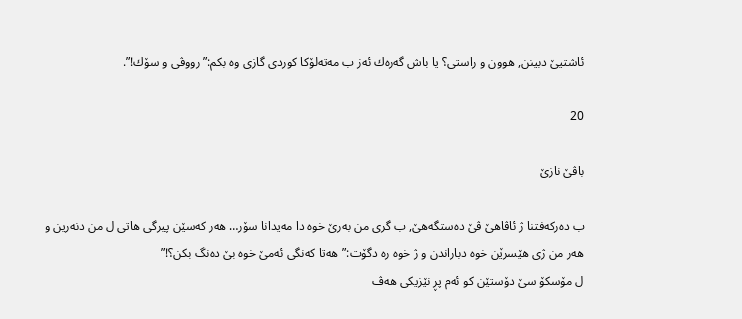ئاشتیێ دبینن, هوون و راستی؟ یا باش گه‌ره‌ك ئه‌ز ب مه‌ته‌لۆكا كوردی گازی وه‌ بكم:”رووڤی و سۆك!”.

20

باڤێ نازێ

ب ده‌ركه‌فتنا ژ ئاڤاهێ ڤێ ده‌ستگه‌هێ, ب گری من به‌رێ خوه‌ دا مه‌یدانا سۆر… هه‌ر كه‌سێن پیرگی هاتی ل من دنه‌رین و هه‌ر من ژی هێسرێن خوه‌ دباراندن و ژ خوه‌ ره‌ دگۆت:”هه‌تا كه‌نگی ئه‌مێ خوه‌ بێ ده‌نگ بكن؟!”
ل مۆسكۆ سێ دۆستێن كو ئه‌م پڕ نێزیكی هه‌ڤ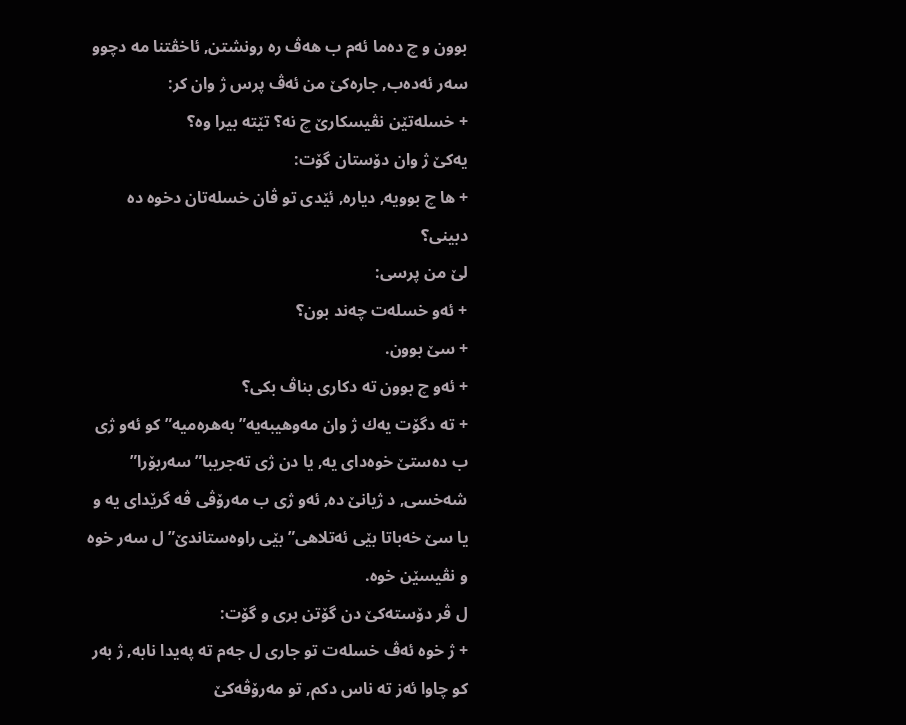بوون و چ ده‌ما ئه‌م ب هه‌ڤ ره‌ رونشتن, ئاخڤتنا مه‌ دچوو سه‌ر ئه‌ده‌ب, جاره‌كێ من ئه‌ڤ پرس ژ وان كر:
+ خسله‌تێن نڤیسكارێ چ نه‌؟ تێته‌ بیرا وه‌؟
یه‌كێ ژ وان دۆستان گۆت:
+ ها چ بوویه‌, دیاره‌, ئێدی تو ڤان خسله‌تان دخوه‌ ده‌ دبینی؟
لێ من پرسی:
+ ئه‌و خسله‌ت چه‌ند بون؟
+ سێ بوون.
+ ئه‌و چ بوون ته‌ دكاری بناڤ بكی؟
+ ته‌ دگۆت یه‌ك ژ وان مه‌وهیبه‌یه‌”به‌هره‌میه‌” كو ئه‌و ژی ب ده‌ستێ خوه‌دای یه‌, یا دن ژی ته‌جریبا”سه‌ربۆرا” شه‌خسی, د ژیانێ ده‌, ئه‌و ژی ب مه‌رۆڤی ڤه‌ گرێدای یه‌ و یا سێ خه‌باتا بێی ئه‌تلاهی”بێی راوه‌ستاندێ” ل سه‌ر خوه‌ و نڤیسێن خوه‌.
ل ڤر دۆسته‌كێ دن گۆتن بری و گۆت:
+ ژ خوه‌ ئه‌ڤ خسله‌ت تو جاری ل جه‌م ته‌ په‌یدا نابه‌, ژ به‌ر كو چاوا ئه‌ز ته‌ ناس دكم, تو مه‌رۆڤه‌كێ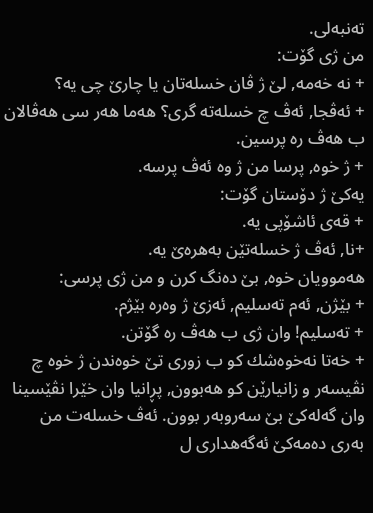ته‌نبه‌لی.
من ژی گۆت:
+ نه‌ خه‌مه‌, لێ ژ ڤان خسله‌تان یا چارێ چی یه‌؟
+ ئه‌ڤجا, ئه‌ڤ چ خسله‌ته‌ گری؟ هه‌ما هه‌ر سی هه‌ڤالان ب هه‌ڤ ره‌ پرسین.
+ ژ خوه‌, پرسا من ژ وه‌ ئه‌ڤ پرسه‌.
یه‌كێ ژ دۆستان گۆت:
+ قه‌ی ئاشۆپی یه‌.
+نا, ئه‌ڤ ژ خسله‌تێن به‌هره‌ێ یه‌.
هه‌موویان خوه‌, بێ ده‌نگ كرن و من ژی پرسی:
+ بێژن, ئه‌م ته‌سلیم, ئه‌زێ ژ وه‌ره‌ بێژم.
+ ته‌سلیم! وان ژی ب هه‌ڤ ره‌ گۆتن.
+ خه‌تا نه‌خوه‌شك كو ب زوری تێ خوه‌ندن ژ خوه‌ چ نڤیسه‌ر و زانیارێن كو هه‌بوون, پڕانیا وان خێرا نڤێسینا وان گه‌له‌كێ بێ سه‌روبه‌ر بوون. ئه‌ڤ خسله‌ت من به‌ری ده‌مه‌كێ ئه‌گه‌هداری ل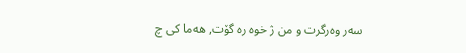سه‌ر وه‌رگرت و من ژ خوه‌ ره‌ گۆت, هه‌ما كی چ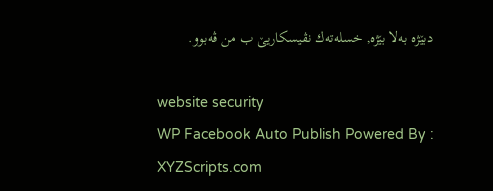دبێژه‌ به‌لا بێژه‌, خسله‌ته‌ك نڤیسكاریێ ب من ڤه‌بوو.

website security
WP Facebook Auto Publish Powered By : XYZScripts.com